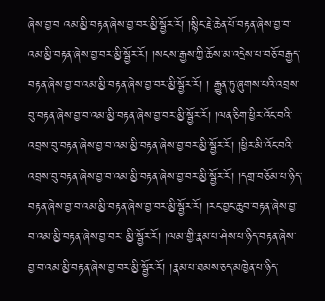ཞེས་བྱ་བ འམ་མྱི་བརྟན་ཞེས་བྱ་བར་མྱི་སྦྱོར་རོ། །སྙིང་རྗེ་ཆེན་པོ་བརྟན་ཞེས་བྱ་བ་འམ་མྱི་བརྟན་ཞེས་བྱ་བར་མྱི་སྦྱོར་རོ། །སངས་རྒྱས་ཀྱི་ཆོས་མ་འདྲེས་པ་བཅོ་བརྒྱད་བརྟན་ཞེས་བྱ་བ་འམ་མྱི་བརྟན་ཞེས་བྱ་བར་མྱི་སྦྱོར་རོ། ། རྒྱུན་ཏུ་ཞུགས་པའི་འབྲས་བུ་བརྟན་ཞེས་བྱ་བ་འམ་མྱི་བརྟན་ཞེས་བྱ་བར་མྱི་སྦྱོར་རོ། །ལན་ཅིག་ཕྱིར་འོང་བའི་འབྲས་བུ་བརྟན་ཞེས་བྱ་བ་འམ་མྱི་བརྟན་ཞེས་བྱ་བར་མྱི་སྦྱོར་རོ། །ཕྱིར་མི་འོང་བའི་ འབྲས་བུ་བརྟན་ཞེས་བྱ་བ་འམ་མྱི་བརྟན་ཞེས་བྱ་བར་མྱི་སྦྱོར་རོ། །དགྲ་བཅོམ་པ་ཉིད་བརྟན་ཞེས་བྱ་བ་འམ་མྱི་བརྟན་ཞེས་བྱ་བར་མྱི་སྦྱོར་རོ། །རང་བྱང་ཆུབ་བརྟན་ཞེས་བྱ་བ་འམ་མྱི་བརྟན་ཞེས་བྱ་བར་ མྱི་སྦྱོར་རོ། །ལམ་གྱི་རྣམ་པ་ཤེས་པ་ཉིད་བརྟན་ཞེས་བྱ་བ་འམ་མྱི་བརྟན་ཞེས་བྱ་བར་མྱི་སྦྱོར་རོ། །རྣམ་པ་ཐམས་ཅད་མཁྱེན་པ་ཉིད་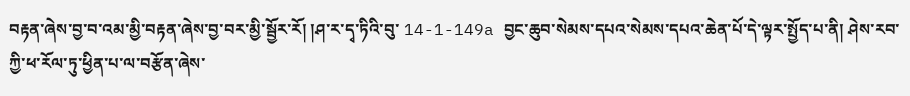བརྟན་ཞེས་བྱ་བ་འམ་མྱི་བརྟན་ཞེས་བྱ་བར་མྱི་སྦྱོར་རོ། །ཤ་ར་དྭ་ཏིའི་བུ་ 14-1-149a བྱང་ཆུབ་སེམས་དཔའ་སེམས་དཔའ་ཆེན་པོ་དེ་ལྟར་སྤྱོད་པ་ནི། ཤེས་རབ་ཀྱི་ཕ་རོལ་ཏུ་ཕྱིན་པ་ལ་བརྩོན་ཞེས་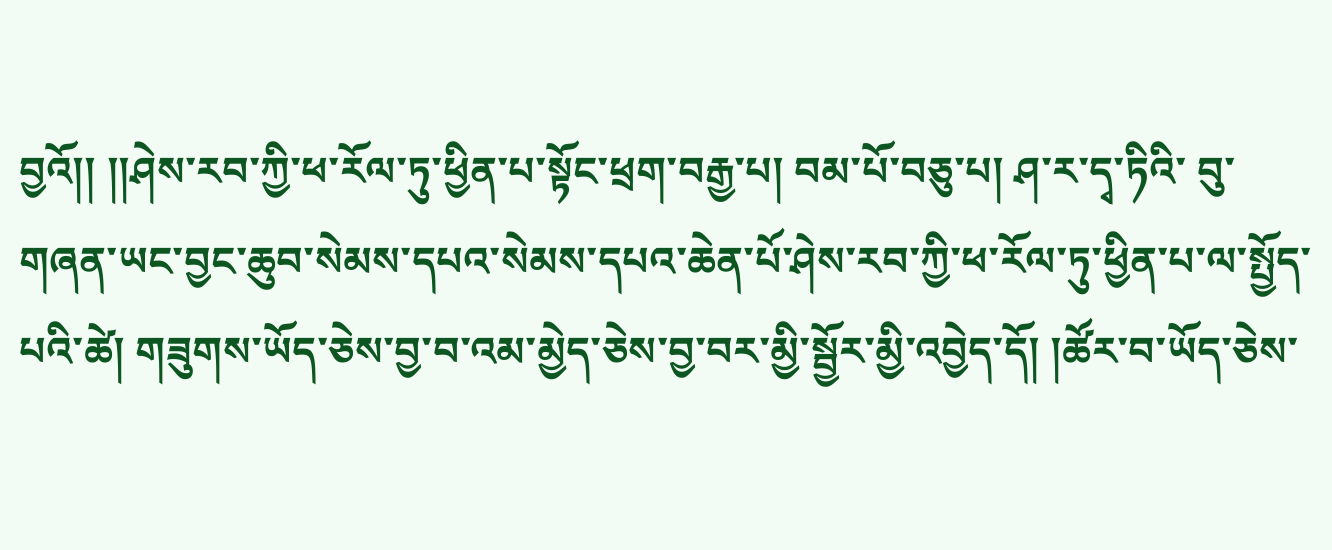བྱའོ།། །།ཤེས་རབ་ཀྱི་ཕ་རོལ་ཏུ་ཕྱིན་པ་སྟོང་ཕྲག་བརྒྱ་པ། བམ་པོ་བཅུ་པ། ཤ་ར་དྭ་ཏིའི་ བུ་གཞན་ཡང་བྱང་ཆུབ་སེམས་དཔའ་སེམས་དཔའ་ཆེན་པོ་ཤེས་རབ་ཀྱི་ཕ་རོལ་ཏུ་ཕྱིན་པ་ལ་སྤྱོད་པའི་ཚེ། གཟུགས་ཡོད་ཅེས་བྱ་བ་འམ་མྱེད་ཅེས་བྱ་བར་མྱི་སྦྱོར་མྱི་འབྱེད་དོ། །ཚོར་བ་ཡོད་ཅེས་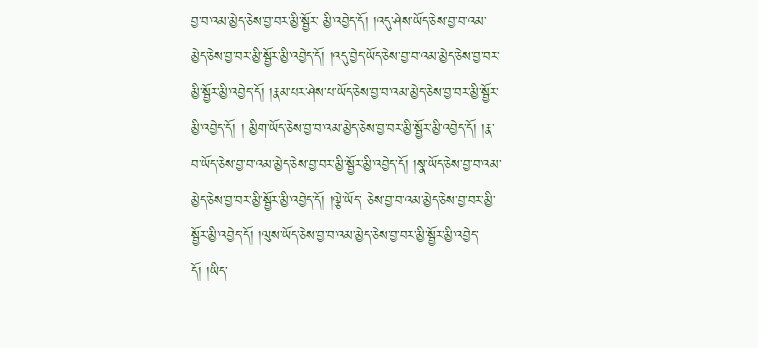བྱ་བ་འམ་མྱེད་ཅེས་བྱ་བར་མྱི་སྦྱོར་ མྱི་འབྱེད་དོ། །འདུ་ཤེས་ཡོད་ཅེས་བྱ་བ་འམ་མྱེད་ཅེས་བྱ་བར་མྱི་སྦྱོར་མྱི་འབྱེད་དོ། །འདུ་བྱེད་ཡོད་ཅེས་བྱ་བ་འམ་མྱེད་ཅེས་བྱ་བར་མྱི་སྦྱོར་མྱི་འབྱེད་དོ། །རྣམ་པར་ཤེས་པ་ཡོད་ཅེས་བྱ་བ་འམ་མྱེད་ཅེས་བྱ་བར་མྱི་སྦྱོར་མྱི་འབྱེད་དོ། ། མྱིག་ཡོད་ཅེས་བྱ་བ་འམ་མྱེད་ཅེས་བྱ་བར་མྱི་སྦྱོར་མྱི་འབྱེད་དོ། །རྣ་བ་ཡོད་ཅེས་བྱ་བ་འམ་མྱེད་ཅེས་བྱ་བར་མྱི་སྦྱོར་མྱི་འབྱེད་དོ། །སྣ་ཡོད་ཅེས་བྱ་བ་འམ་མྱེད་ཅེས་བྱ་བར་མྱི་སྦྱོར་མྱི་འབྱེད་དོ། །ལྕེ་ཡོད་ ཅེས་བྱ་བ་འམ་མྱེད་ཅེས་བྱ་བར་མྱི་སྦྱོར་མྱི་འབྱེད་དོ། །ལུས་ཡོད་ཅེས་བྱ་བ་འམ་མྱེད་ཅེས་བྱ་བར་མྱི་སྦྱོར་མྱི་འབྱེད་དོ། །ཡིད་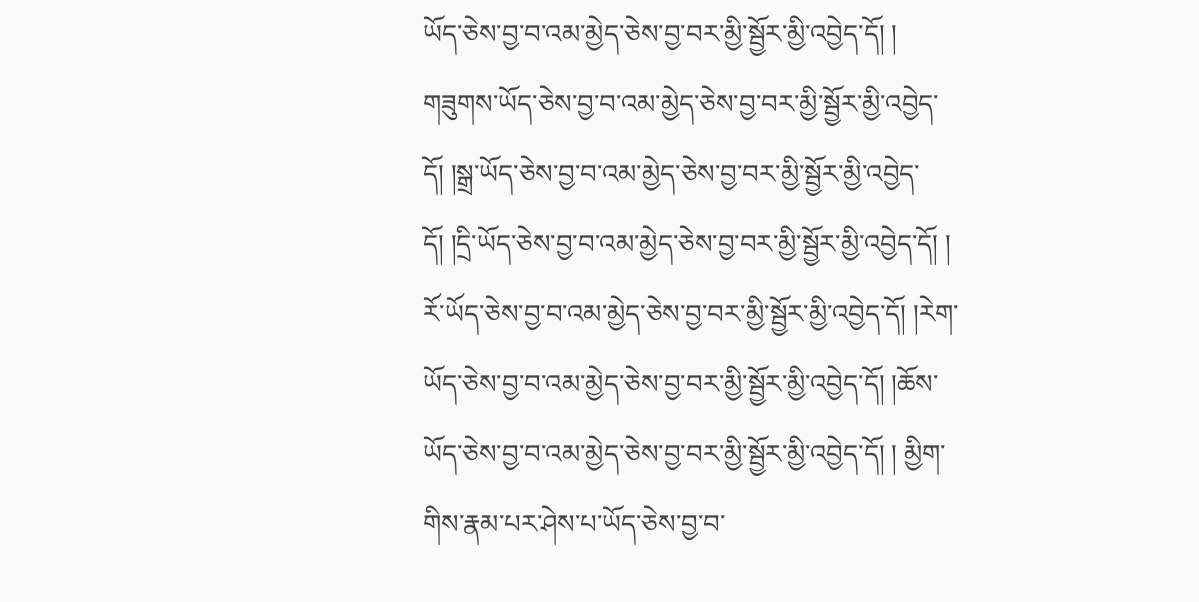ཡོད་ཅེས་བྱ་བ་འམ་མྱེད་ཅེས་བྱ་བར་མྱི་སྦྱོར་མྱི་འབྱེད་དོ། ། གཟུགས་ཡོད་ཅེས་བྱ་བ་འམ་མྱེད་ཅེས་བྱ་བར་མྱི་སྦྱོར་མྱི་འབྱེད་དོ། །སྒྲ་ཡོད་ཅེས་བྱ་བ་འམ་མྱེད་ཅེས་བྱ་བར་མྱི་སྦྱོར་མྱི་འབྱེད་དོ། །དྲི་ཡོད་ཅེས་བྱ་བ་འམ་མྱེད་ཅེས་བྱ་བར་མྱི་སྦྱོར་མྱི་འབྱེད་དོ། ། རོ་ཡོད་ཅེས་བྱ་བ་འམ་མྱེད་ཅེས་བྱ་བར་མྱི་སྦྱོར་མྱི་འབྱེད་དོ། །རེག་ཡོད་ཅེས་བྱ་བ་འམ་མྱེད་ཅེས་བྱ་བར་མྱི་སྦྱོར་མྱི་འབྱེད་དོ། །ཆོས་ཡོད་ཅེས་བྱ་བ་འམ་མྱེད་ཅེས་བྱ་བར་མྱི་སྦྱོར་མྱི་འབྱེད་དོ། ། མྱིག་གིས་རྣམ་པར་ཤེས་པ་ཡོད་ཅེས་བྱ་བ་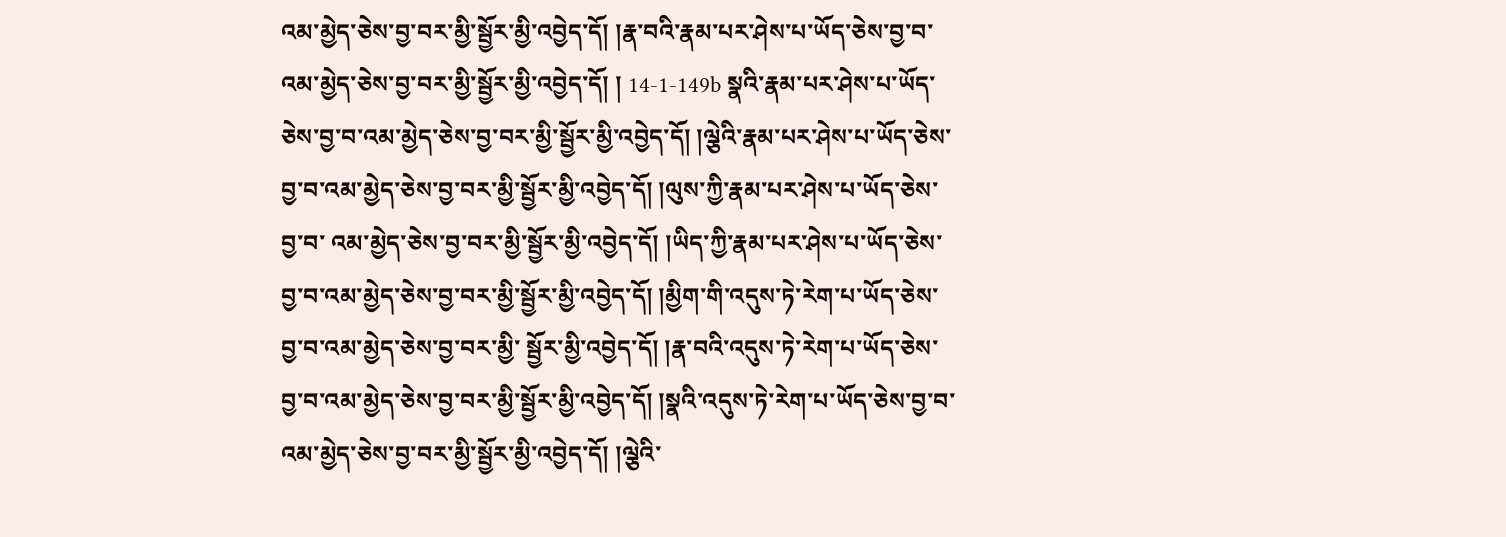འམ་མྱེད་ཅེས་བྱ་བར་མྱི་སྦྱོར་མྱི་འབྱེད་དོ། །རྣ་བའི་རྣམ་པར་ཤེས་པ་ཡོད་ཅེས་བྱ་བ་འམ་མྱེད་ཅེས་བྱ་བར་མྱི་སྦྱོར་མྱི་འབྱེད་དོ། ། 14-1-149b སྣའི་རྣམ་པར་ཤེས་པ་ཡོད་ཅེས་བྱ་བ་འམ་མྱེད་ཅེས་བྱ་བར་མྱི་སྦྱོར་མྱི་འབྱེད་དོ། །ལྕེའི་རྣམ་པར་ཤེས་པ་ཡོད་ཅེས་བྱ་བ་འམ་མྱེད་ཅེས་བྱ་བར་མྱི་སྦྱོར་མྱི་འབྱེད་དོ། །ལུས་ཀྱི་རྣམ་པར་ཤེས་པ་ཡོད་ཅེས་བྱ་བ་ འམ་མྱེད་ཅེས་བྱ་བར་མྱི་སྦྱོར་མྱི་འབྱེད་དོ། །ཡིད་ཀྱི་རྣམ་པར་ཤེས་པ་ཡོད་ཅེས་བྱ་བ་འམ་མྱེད་ཅེས་བྱ་བར་མྱི་སྦྱོར་མྱི་འབྱེད་དོ། །མྱིག་གི་འདུས་ཏེ་རེག་པ་ཡོད་ཅེས་བྱ་བ་འམ་མྱེད་ཅེས་བྱ་བར་མྱི་ སྦྱོར་མྱི་འབྱེད་དོ། །རྣ་བའི་འདུས་ཏེ་རེག་པ་ཡོད་ཅེས་བྱ་བ་འམ་མྱེད་ཅེས་བྱ་བར་མྱི་སྦྱོར་མྱི་འབྱེད་དོ། །སྣའི་འདུས་ཏེ་རེག་པ་ཡོད་ཅེས་བྱ་བ་འམ་མྱེད་ཅེས་བྱ་བར་མྱི་སྦྱོར་མྱི་འབྱེད་དོ། །ལྕེའི་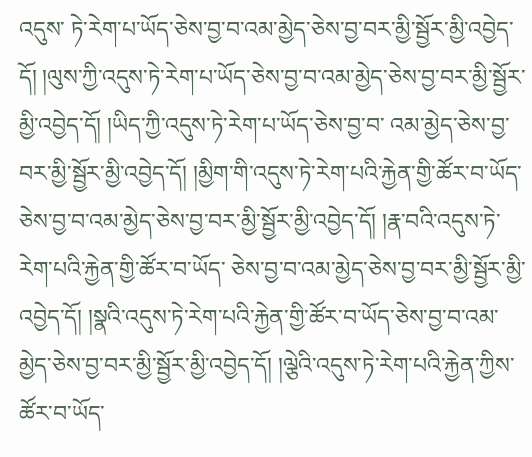འདུས་ ཏེ་རེག་པ་ཡོད་ཅེས་བྱ་བ་འམ་མྱེད་ཅེས་བྱ་བར་མྱི་སྦྱོར་མྱི་འབྱེད་དོ། །ལུས་ཀྱི་འདུས་ཏེ་རེག་པ་ཡོད་ཅེས་བྱ་བ་འམ་མྱེད་ཅེས་བྱ་བར་མྱི་སྦྱོར་མྱི་འབྱེད་དོ། །ཡིད་ཀྱི་འདུས་ཏེ་རེག་པ་ཡོད་ཅེས་བྱ་བ་ འམ་མྱེད་ཅེས་བྱ་བར་མྱི་སྦྱོར་མྱི་འབྱེད་དོ། །མྱིག་གི་འདུས་ཏེ་རེག་པའི་རྐྱེན་གྱི་ཚོར་བ་ཡོད་ཅེས་བྱ་བ་འམ་མྱེད་ཅེས་བྱ་བར་མྱི་སྦྱོར་མྱི་འབྱེད་དོ། །རྣ་བའི་འདུས་ཏེ་རེག་པའི་རྐྱེན་གྱི་ཚོར་བ་ཡོད་ ཅེས་བྱ་བ་འམ་མྱེད་ཅེས་བྱ་བར་མྱི་སྦྱོར་མྱི་འབྱེད་དོ། །སྣའི་འདུས་ཏེ་རེག་པའི་རྐྱེན་གྱི་ཚོར་བ་ཡོད་ཅེས་བྱ་བ་འམ་མྱེད་ཅེས་བྱ་བར་མྱི་སྦྱོར་མྱི་འབྱེད་དོ། །ལྕེའི་འདུས་ཏེ་རེག་པའི་རྐྱེན་ཀྱིས་ ཚོར་བ་ཡོད་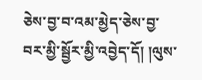ཅེས་བྱ་བ་འམ་མྱེད་ཅེས་བྱ་བར་མྱི་སྦྱོར་མྱི་འབྱེད་དོ། །ལུས་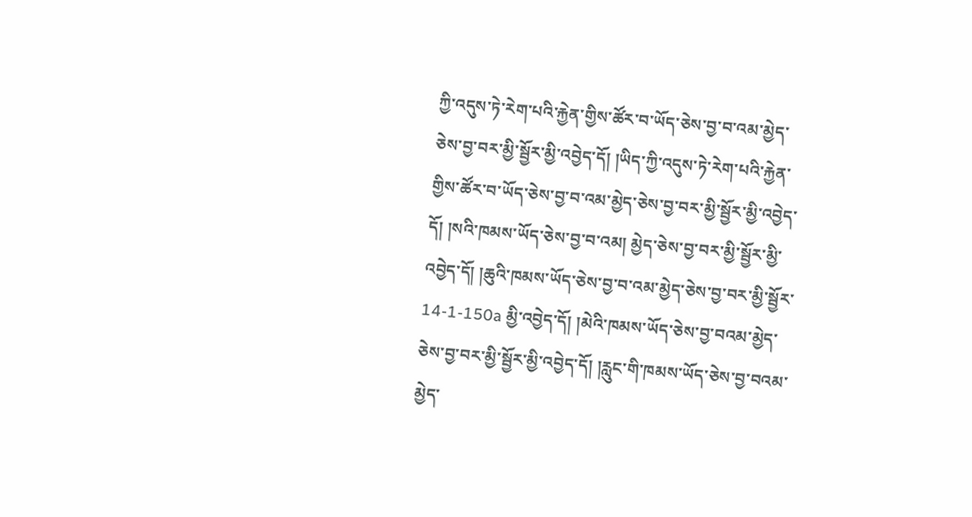ཀྱི་འདུས་ཏེ་རེག་པའི་རྐྱེན་གྱིས་ཚོར་བ་ཡོད་ཅེས་བྱ་བ་འམ་མྱེད་ཅེས་བྱ་བར་མྱི་སྦྱོར་མྱི་འབྱེད་དོ། །ཡིད་ཀྱི་འདུས་ཏེ་རེག་པའི་རྐྱེན་ གྱིས་ཚོར་བ་ཡོད་ཅེས་བྱ་བ་འམ་མྱེད་ཅེས་བྱ་བར་མྱི་སྦྱོར་མྱི་འབྱེད་དོ། །སའི་ཁམས་ཡོད་ཅེས་བྱ་བ་འམ། མྱེད་ཅེས་བྱ་བར་མྱི་སྦྱོར་མྱི་འབྱེད་དོ། །ཆུའི་ཁམས་ཡོད་ཅེས་བྱ་བ་འམ་མྱེད་ཅེས་བྱ་བར་མྱི་སྦྱོར་ 14-1-150a མྱི་འབྱེད་དོ། །མེའི་ཁམས་ཡོད་ཅེས་བྱ་བའམ་མྱེད་ཅེས་བྱ་བར་མྱི་སྦྱོར་མྱི་འབྱེད་དོ། །རླུང་གི་ཁམས་ཡོད་ཅེས་བྱ་བའམ་མྱེད་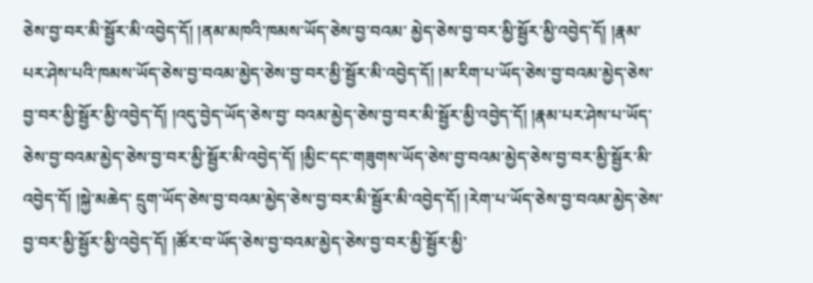ཅེས་བྱ་བར་མི་སྦྱོར་མི་འབྱེད་དོ། །ནམ་མཁའི་ཁམས་ཡོད་ཅེས་བྱ་བའམ་ མྱེད་ཅེས་བྱ་བར་མྱི་སྦྱོར་མྱི་འབྱེད་དོ། །རྣམ་པར་ཤེས་པའི་ཁམས་ཡོད་ཅེས་བྱ་བའམ་མྱེད་ཅེས་བྱ་བར་མྱི་སྦྱོར་མི་འབྱེད་དོ། །མ་རིག་པ་ཡོད་ཅེས་བྱ་བའམ་མྱེད་ཅེས་བྱ་བར་མྱི་སྦྱོར་མྱི་འབྱེད་དོ། །འདུ་བྱེད་ཡོད་ཅེས་བྱ་ བའམ་མྱེད་ཅེས་བྱ་བར་མི་སྦྱོར་མྱི་འབྱེད་དོ། །རྣམ་པར་ཤེས་པ་ཡོད་ཅེས་བྱ་བའམ་མྱེད་ཅེས་བྱ་བར་མྱི་སྦྱོར་མི་འབྱེད་དོ། །མྱིང་དང་གཟུགས་ཡོད་ཅེས་བྱ་བའམ་མྱེད་ཅེས་བྱ་བར་མྱི་སྦྱོར་མི་འབྱེད་དོ། །སྐྱེ་མཆེད་ དྲུག་ཡོད་ཅེས་བྱ་བའམ་མྱེད་ཅེས་བྱ་བར་མི་སྦྱོར་མི་འབྱེད་དོ། །རེག་པ་ཡོད་ཅེས་བྱ་བའམ་མྱེད་ཅེས་བྱ་བར་མྱི་སྦྱོར་མྱི་འབྱེད་དོ། །ཚོར་བ་ཡོད་ཅེས་བྱ་བའམ་མྱེད་ཅེས་བྱ་བར་མྱི་སྦྱོར་མྱི་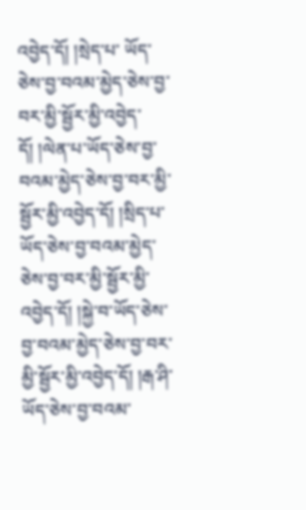འབྱེད་དོ། །སྲེད་པ་ ཡོད་ཅེས་བྱ་བའམ་མྱེད་ཅེས་བྱ་བར་མྱི་སྦྱོར་མྱི་འབྱེད་དོ། །ལེན་པ་ཡོད་ཅེས་བྱ་བའམ་མྱེད་ཅེས་བྱ་བར་མྱི་སྦྱོར་མྱི་འབྱེད་དོ། །སྲིད་པ་ཡོད་ཅེས་བྱ་བའམ་མྱེད་ཅེས་བྱ་བར་མྱི་སྦྱོར་མྱི་ འབྱེད་དོ། །སྐྱེ་བ་ཡོད་ཅེས་བྱ་བའམ་མྱེད་ཅེས་བྱ་བར་མྱི་སྦྱོར་མྱི་འབྱེད་དོ། །རྒ་ཤི་ཡོད་ཅེས་བྱ་བའམ་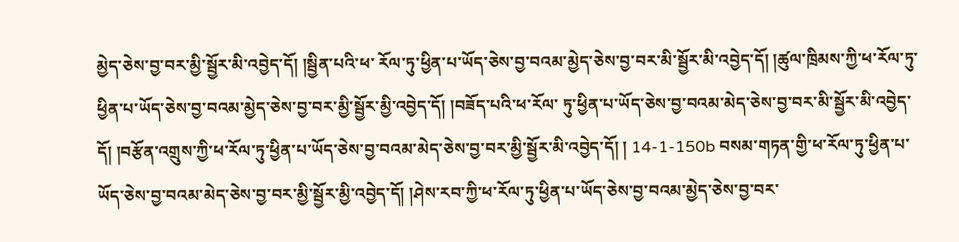མྱེད་ཅེས་བྱ་བར་མྱི་སྦྱོར་མི་འབྱེད་དོ། །སྦྱིན་པའི་ཕ་ རོལ་ཏུ་ཕྱིན་པ་ཡོད་ཅེས་བྱ་བའམ་མྱེད་ཅེས་བྱ་བར་མི་སྦྱོར་མི་འབྱེད་དོ། །ཚུལ་ཁྲིམས་ཀྱི་ཕ་རོལ་ཏུ་ཕྱིན་པ་ཡོད་ཅེས་བྱ་བའམ་མྱེད་ཅེས་བྱ་བར་མྱི་སྦྱོར་མྱི་འབྱེད་དོ། །བཟོད་པའི་ཕ་རོལ་ ཏུ་ཕྱིན་པ་ཡོད་ཅེས་བྱ་བའམ་མེད་ཅེས་བྱ་བར་མི་སྦྱོར་མི་འབྱེད་དོ། །བརྩོན་འགྲུས་ཀྱི་ཕ་རོལ་ཏུ་ཕྱིན་པ་ཡོད་ཅེས་བྱ་བའམ་མེད་ཅེས་བྱ་བར་མྱི་སྦྱོར་མི་འབྱེད་དོ། ། 14-1-150b བསམ་གཏན་གྱི་ཕ་རོལ་ཏུ་ཕྱིན་པ་ཡོད་ཅེས་བྱ་བའམ་མེད་ཅེས་བྱ་བར་མྱི་སྦྱོར་མྱི་འབྱེད་དོ། །ཤེས་རབ་ཀྱི་ཕ་རོལ་ཏུ་ཕྱིན་པ་ཡོད་ཅེས་བྱ་བའམ་མྱེད་ཅེས་བྱ་བར་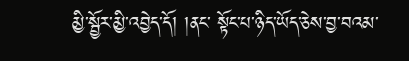མྱི་སྦྱོར་མྱི་འབྱེད་དོ། །ནང་ སྟོང་པ་ཉིད་ཡོད་ཅེས་བྱ་བའམ་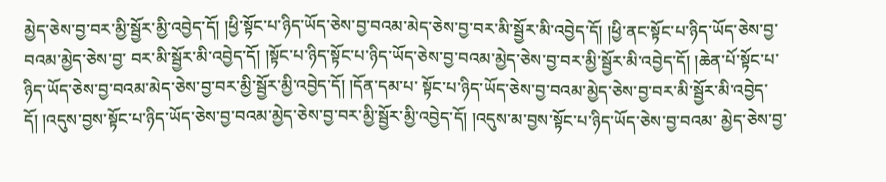མྱེད་ཅེས་བྱ་བར་མྱི་སྦྱོར་མྱི་འབྱེད་དོ། །ཕྱི་སྟོང་པ་ཉིད་ཡོད་ཅེས་བྱ་བའམ་མེད་ཅེས་བྱ་བར་མི་སྦྱོར་མི་འབྱེད་དོ། །ཕྱི་ནང་སྟོང་པ་ཉིད་ཡོད་ཅེས་བྱ་བའམ་མྱེད་ཅེས་བྱ་ བར་མི་སྦྱོར་མི་འབྱེད་དོ། །སྟོང་པ་ཉིད་སྟོང་པ་ཉིད་ཡོད་ཅེས་བྱ་བའམ་མྱེད་ཅེས་བྱ་བར་མྱི་སྦྱོར་མི་འབྱེད་དོ། །ཆེན་པོ་སྟོང་པ་ཉིད་ཡོད་ཅེས་བྱ་བའམ་མེད་ཅེས་བྱ་བར་མྱི་སྦྱོར་མྱི་འབྱེད་དོ། །དོན་དམ་པ་ སྟོང་པ་ཉིད་ཡོད་ཅེས་བྱ་བའམ་མྱེད་ཅེས་བྱ་བར་མི་སྦྱོར་མི་འབྱེད་དོ། །འདུས་བྱས་སྟོང་པ་ཉིད་ཡོད་ཅེས་བྱ་བའམ་མྱེད་ཅེས་བྱ་བར་མྱི་སྦྱོར་མྱི་འབྱེད་དོ། །འདུས་མ་བྱས་སྟོང་པ་ཉིད་ཡོད་ཅེས་བྱ་བའམ་ མྱེད་ཅེས་བྱ་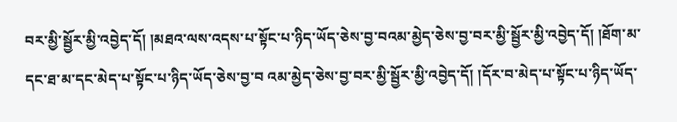བར་མྱི་སྦྱོར་མྱི་འབྱེད་དོ། །མཐའ་ལས་འདས་པ་སྟོང་པ་ཉིད་ཡོད་ཅེས་བྱ་བའམ་མྱེད་ཅེས་བྱ་བར་མྱི་སྦྱོར་མྱི་འབྱེད་དོ། །ཐོག་མ་དང་ཐ་མ་དང་མེད་པ་སྟོང་པ་ཉིད་ཡོད་ཅེས་བྱ་བ འམ་མྱེད་ཅེས་བྱ་བར་མྱི་སྦྱོར་མྱི་འབྱེད་དོ། །དོར་བ་མེད་པ་སྟོང་པ་ཉིད་ཡོད་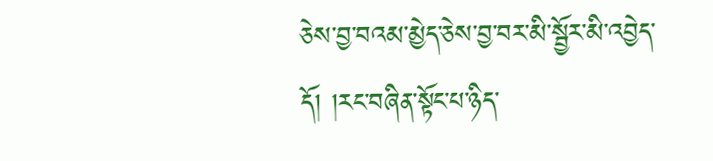ཅེས་བྱ་བའམ་མྱེད་ཅེས་བྱ་བར་མི་སྦྱོར་མི་འབྱེད་དོ། །རང་བཞིན་སྟོང་པ་ཉིད་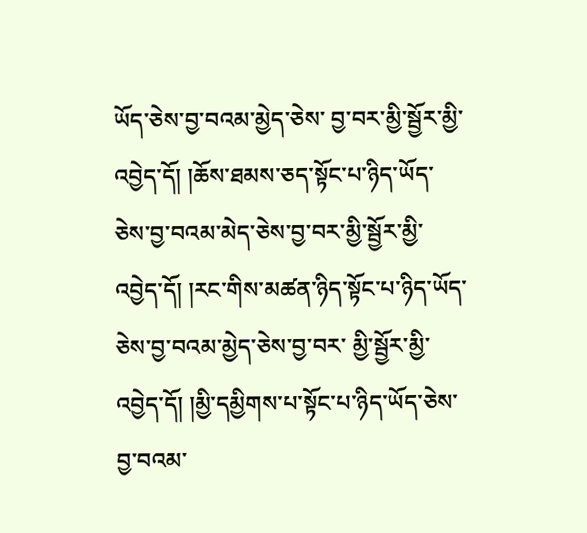ཡོད་ཅེས་བྱ་བའམ་མྱེད་ཅེས་ བྱ་བར་མྱི་སྦྱོར་མྱི་འབྱེད་དོ། །ཆོས་ཐམས་ཅད་སྟོང་པ་ཉིད་ཡོད་ཅེས་བྱ་བའམ་མེད་ཅེས་བྱ་བར་མྱི་སྦྱོར་མྱི་འབྱེད་དོ། །རང་གིས་མཚན་ཉིད་སྟོང་པ་ཉིད་ཡོད་ཅེས་བྱ་བའམ་མྱེད་ཅེས་བྱ་བར་ མྱི་སྦྱོར་མྱི་འབྱེད་དོ། །མྱི་དམྱིགས་པ་སྟོང་པ་ཉིད་ཡོད་ཅེས་བྱ་བའམ་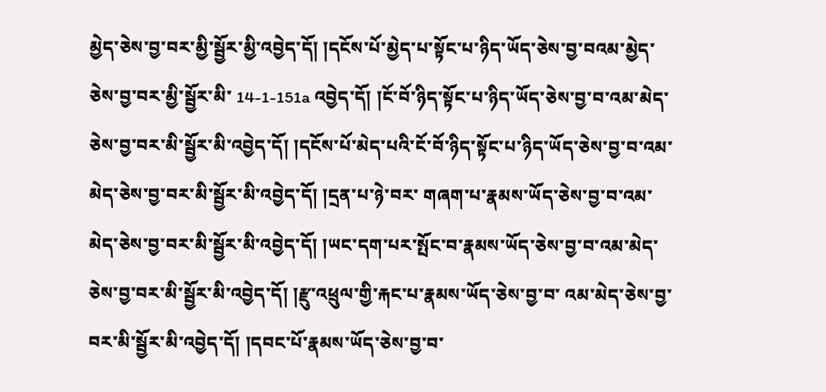མྱེད་ཅེས་བྱ་བར་མྱི་སྦྱོར་མྱི་འབྱེད་དོ། །དངོས་པོ་མྱེད་པ་སྟོང་པ་ཉིད་ཡོད་ཅེས་བྱ་བའམ་མྱེད་ཅེས་བྱ་བར་མྱི་སྦྱོར་མི་ 14-1-151a འབྱེད་དོ། །ངོ་བོ་ཉིད་སྟོང་པ་ཉིད་ཡོད་ཅེས་བྱ་བ་འམ་མེད་ཅེས་བྱ་བར་མི་སྦྱོར་མི་འབྱེད་དོ། །དངོས་པོ་མེད་པའི་ངོ་བོ་ཉིད་སྟོང་པ་ཉིད་ཡོད་ཅེས་བྱ་བ་འམ་མེད་ཅེས་བྱ་བར་མི་སྦྱོར་མི་འབྱེད་དོ། །དྲན་པ་ཉེ་བར་ གཞག་པ་རྣམས་ཡོད་ཅེས་བྱ་བ་འམ་མེད་ཅེས་བྱ་བར་མི་སྦྱོར་མི་འབྱེད་དོ། །ཡང་དག་པར་སྤོང་བ་རྣམས་ཡོད་ཅེས་བྱ་བ་འམ་མེད་ཅེས་བྱ་བར་མི་སྦྱོར་མི་འབྱེད་དོ། །རྫུ་འཕྲུལ་གྱི་རྐང་པ་རྣམས་ཡོད་ཅེས་བྱ་བ་ འམ་མེད་ཅེས་བྱ་བར་མི་སྦྱོར་མི་འབྱེད་དོ། །དབང་པོ་རྣམས་ཡོད་ཅེས་བྱ་བ་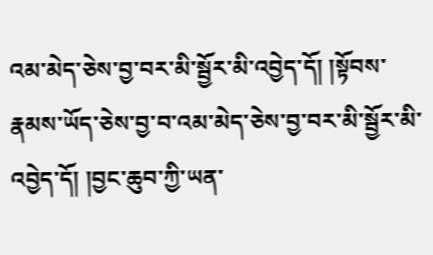འམ་མེད་ཅེས་བྱ་བར་མི་སྦྱོར་མི་འབྱེད་དོ། །སྟོབས་རྣམས་ཡོད་ཅེས་བྱ་བ་འམ་མེད་ཅེས་བྱ་བར་མི་སྦྱོར་མི་འབྱེད་དོ། །བྱང་ཆུབ་ཀྱི་ཡན་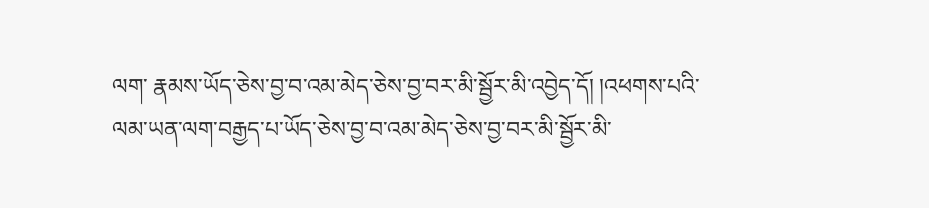ལག་ རྣམས་ཡོད་ཅེས་བྱ་བ་འམ་མེད་ཅེས་བྱ་བར་མི་སྦྱོར་མི་འབྱེད་དོ། །འཕགས་པའི་ལམ་ཡན་ལག་བརྒྱད་པ་ཡོད་ཅེས་བྱ་བ་འམ་མེད་ཅེས་བྱ་བར་མི་སྦྱོར་མི་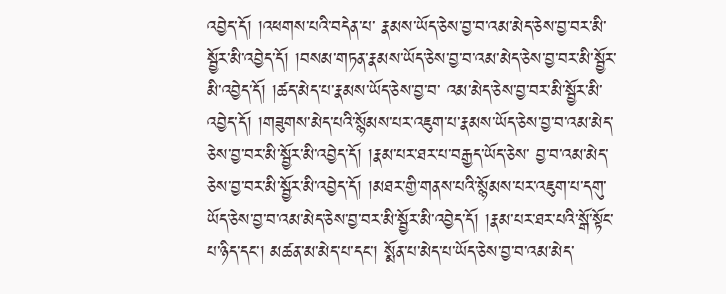འབྱེད་དོ། །འཕགས་པའི་བདེན་པ་ རྣམས་ཡོད་ཅེས་བྱ་བ་འམ་མེད་ཅེས་བྱ་བར་མི་སྦྱོར་མི་འབྱེད་དོ། །བསམ་གཏན་རྣམས་ཡོད་ཅེས་བྱ་བ་འམ་མེད་ཅེས་བྱ་བར་མི་སྦྱོར་མི་འབྱེད་དོ། །ཚད་མེད་པ་རྣམས་ཡོད་ཅེས་བྱ་བ་ འམ་མེད་ཅེས་བྱ་བར་མི་སྦྱོར་མི་འབྱེད་དོ། །གཟུགས་མེད་པའི་སྙོམས་པར་འཇུག་པ་རྣམས་ཡོད་ཅེས་བྱ་བ་འམ་མེད་ཅེས་བྱ་བར་མི་སྦྱོར་མི་འབྱེད་དོ། །རྣམ་པར་ཐར་པ་བརྒྱད་ཡོད་ཅེས་ བྱ་བ་འམ་མེད་ཅེས་བྱ་བར་མི་སྦྱོར་མི་འབྱེད་དོ། །མཐར་གྱི་གནས་པའི་སྙོམས་པར་འཇུག་པ་དགུ་ཡོད་ཅེས་བྱ་བ་འམ་མེད་ཅེས་བྱ་བར་མི་སྦྱོར་མི་འབྱེད་དོ། །རྣམ་པར་ཐར་པའི་སྒོ་སྟོང་ པ་ཉིད་དང་། མཚན་མ་མེད་པ་དང་། སྨོན་པ་མེད་པ་ཡོད་ཅེས་བྱ་བ་འམ་མེད་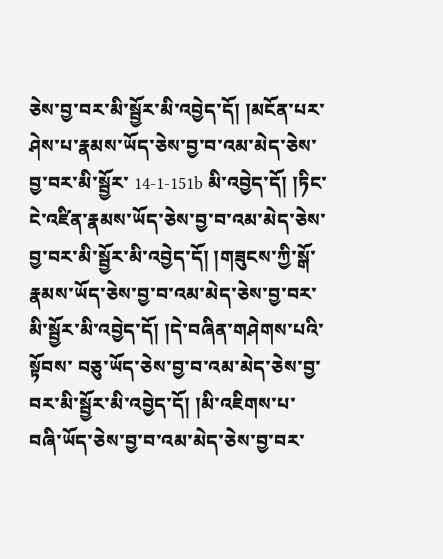ཅེས་བྱ་བར་མི་སྦྱོར་མི་འབྱེད་དོ། །མངོན་པར་ཤེས་པ་རྣམས་ཡོད་ཅེས་བྱ་བ་འམ་མེད་ཅེས་བྱ་བར་མི་སྦྱོར་ 14-1-151b མི་འབྱེད་དོ། །ཏིང་ངེ་འཛིན་རྣམས་ཡོད་ཅེས་བྱ་བ་འམ་མེད་ཅེས་བྱ་བར་མི་སྦྱོར་མི་འབྱེད་དོ། །གཟུངས་ཀྱི་སྒོ་རྣམས་ཡོད་ཅེས་བྱ་བ་འམ་མེད་ཅེས་བྱ་བར་མི་སྦྱོར་མི་འབྱེད་དོ། །དེ་བཞིན་གཤེགས་པའི་སྟོབས་ བཅུ་ཡོད་ཅེས་བྱ་བ་འམ་མེད་ཅེས་བྱ་བར་མི་སྦྱོར་མི་འབྱེད་དོ། །མི་འཇིགས་པ་བཞི་ཡོད་ཅེས་བྱ་བ་འམ་མེད་ཅེས་བྱ་བར་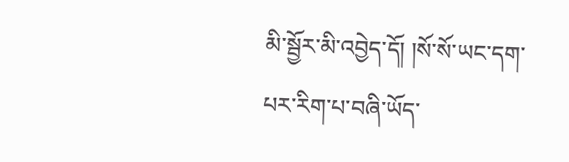མི་སྦྱོར་མི་འབྱེད་དོ། །སོ་སོ་ཡང་དག་པར་རིག་པ་བཞི་ཡོད་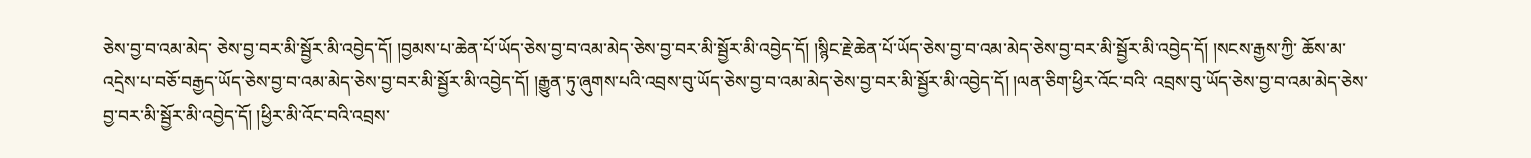ཅེས་བྱ་བ་འམ་མེད་ ཅེས་བྱ་བར་མི་སྦྱོར་མི་འབྱེད་དོ། །བྱམས་པ་ཆེན་པོ་ཡོད་ཅེས་བྱ་བ་འམ་མེད་ཅེས་བྱ་བར་མི་སྦྱོར་མི་འབྱེད་དོ། །སྙིང་རྗེ་ཆེན་པོ་ཡོད་ཅེས་བྱ་བ་འམ་མེད་ཅེས་བྱ་བར་མི་སྦྱོར་མི་འབྱེད་དོ། །སངས་རྒྱས་ཀྱི་ ཆོས་མ་འདྲེས་པ་བཅོ་བརྒྱད་ཡོད་ཅེས་བྱ་བ་འམ་མེད་ཅེས་བྱ་བར་མི་སྦྱོར་མི་འབྱེད་དོ། །རྒྱུན་ཏུ་ཞུགས་པའི་འབྲས་བུ་ཡོད་ཅེས་བྱ་བ་འམ་མེད་ཅེས་བྱ་བར་མི་སྦྱོར་མི་འབྱེད་དོ། །ལན་ཅིག་ཕྱིར་འོང་བའི་ འབྲས་བུ་ཡོད་ཅེས་བྱ་བ་འམ་མེད་ཅེས་བྱ་བར་མི་སྦྱོར་མི་འབྱེད་དོ། །ཕྱིར་མི་འོང་བའི་འབྲས་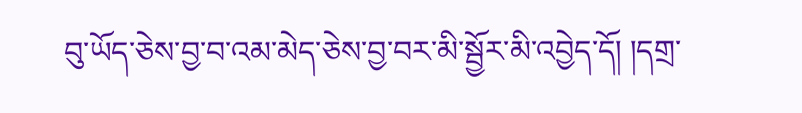བུ་ཡོད་ཅེས་བྱ་བ་འམ་མེད་ཅེས་བྱ་བར་མི་སྦྱོར་མི་འབྱེད་དོ། །དགྲ་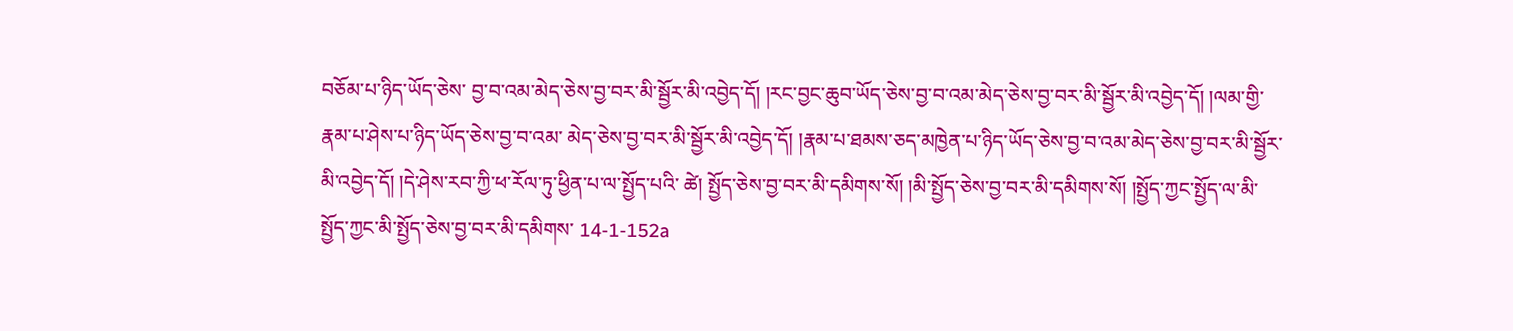བཅོམ་པ་ཉིད་ཡོད་ཅེས་ བྱ་བ་འམ་མེད་ཅེས་བྱ་བར་མི་སྦྱོར་མི་འབྱེད་དོ། །རང་བྱང་ཆུབ་ཡོད་ཅེས་བྱ་བ་འམ་མེད་ཅེས་བྱ་བར་མི་སྦྱོར་མི་འབྱེད་དོ། །ལམ་གྱི་རྣམ་པ་ཤེས་པ་ཉིད་ཡོད་ཅེས་བྱ་བ་འམ་ མེད་ཅེས་བྱ་བར་མི་སྦྱོར་མི་འབྱེད་དོ། །རྣམ་པ་ཐམས་ཅད་མཁྱེན་པ་ཉིད་ཡོད་ཅེས་བྱ་བ་འམ་མེད་ཅེས་བྱ་བར་མི་སྦྱོར་མི་འབྱེད་དོ། །དེ་ཤེས་རབ་ཀྱི་ཕ་རོལ་ཏུ་ཕྱིན་པ་ལ་སྤྱོད་པའི་ ཚེ། སྤྱོད་ཅེས་བྱ་བར་མི་དམིགས་སོ། །མི་སྤྱོད་ཅེས་བྱ་བར་མི་དམིགས་སོ། །སྤྱོད་ཀྱང་སྤྱོད་ལ་མི་སྤྱོད་ཀྱང་མི་སྤྱོད་ཅེས་བྱ་བར་མི་དམིགས་ 14-1-152a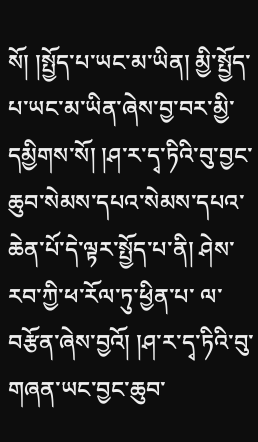སོ། །སྤྱོད་པ་ཡང་མ་ཡིན། མྱི་སྤྱོད་པ་ཡང་མ་ཡིན་ཞེས་བྱ་བར་མྱི་དམྱིགས་སོ། །ཤ་ར་དྭ་ཏིའི་བུ་བྱང་ཆུབ་སེམས་དཔའ་སེམས་དཔའ་ཆེན་པོ་དེ་ལྟར་སྤྱོད་པ་ནི། ཤེས་རབ་ཀྱི་ཕ་རོལ་ཏུ་ཕྱིན་པ་ ལ་བརྩོན་ཞེས་བྱའོ། །ཤ་ར་དྭ་ཏིའི་བུ་གཞན་ཡང་བྱང་ཆུབ་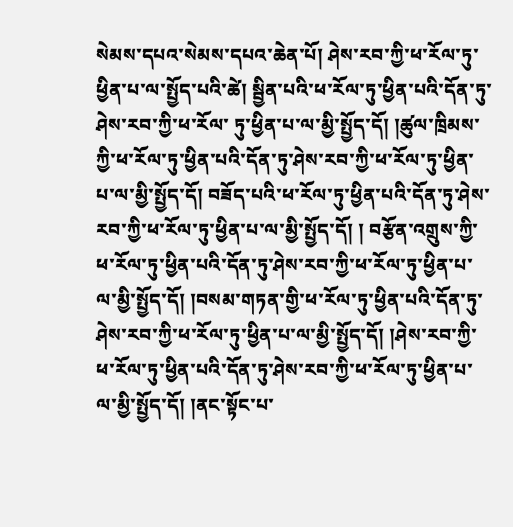སེམས་དཔའ་སེམས་དཔའ་ཆེན་པོ། ཤེས་རབ་ཀྱི་ཕ་རོལ་ཏུ་ཕྱིན་པ་ལ་སྤྱོད་པའི་ཚེ། སྦྱིན་པའི་ཕ་རོལ་ཏུ་ཕྱིན་པའི་དོན་ཏུ་ཤེས་རབ་ཀྱི་ཕ་རོལ་ ཏུ་ཕྱིན་པ་ལ་མྱི་སྤྱོད་དོ། །ཚུལ་ཁྲིམས་ཀྱི་ཕ་རོལ་ཏུ་ཕྱིན་པའི་དོན་ཏུ་ཤེས་རབ་ཀྱི་ཕ་རོལ་ཏུ་ཕྱིན་པ་ལ་མྱི་སྤྱོད་དོ། བཟོད་པའི་ཕ་རོལ་ཏུ་ཕྱིན་པའི་དོན་ཏུ་ཤེས་རབ་ཀྱི་ཕ་རོལ་ཏུ་ཕྱིན་པ་ལ་མྱི་སྤྱོད་དོ། ། བརྩོན་འགྲུས་ཀྱི་ཕ་རོལ་ཏུ་ཕྱིན་པའི་དོན་ཏུ་ཤེས་རབ་ཀྱི་ཕ་རོལ་ཏུ་ཕྱིན་པ་ལ་མྱི་སྤྱོད་དོ། །བསམ་གཏན་གྱི་ཕ་རོལ་ཏུ་ཕྱིན་པའི་དོན་ཏུ་ཤེས་རབ་ཀྱི་ཕ་རོལ་ཏུ་ཕྱིན་པ་ལ་མྱི་སྤྱོད་དོ། །ཤེས་རབ་ཀྱི་ ཕ་རོལ་ཏུ་ཕྱིན་པའི་དོན་ཏུ་ཤེས་རབ་ཀྱི་ཕ་རོལ་ཏུ་ཕྱིན་པ་ལ་མྱི་སྤྱོད་དོ། །ནང་སྟོང་པ་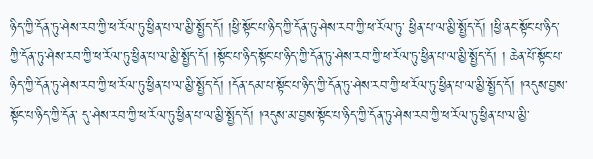ཉིད་ཀྱི་དོན་ཏུ་ཤེས་རབ་ཀྱི་ཕ་རོལ་ཏུ་ཕྱིན་པ་ལ་མྱི་སྤྱོད་དོ། །ཕྱི་སྟོང་པ་ཉིད་ཀྱི་དོན་ཏུ་ཤེས་རབ་ཀྱི་ཕ་རོལ་ཏུ་ ཕྱིན་པ་ལ་མྱི་སྤྱོད་དོ། །ཕྱི་ནང་སྟོང་པ་ཉིད་ཀྱི་དོན་ཏུ་ཤེས་རབ་ཀྱི་ཕ་རོལ་ཏུ་ཕྱིན་པ་ལ་མྱི་སྤྱོད་དོ། །སྟོང་པ་ཉིད་སྟོང་པ་ཉིད་ཀྱི་དོན་ཏུ་ཤེས་རབ་ཀྱི་ཕ་རོལ་ཏུ་ཕྱིན་པ་ལ་མྱི་སྤྱོད་དོ། ། ཆེན་པོ་སྟོང་པ་ཉིད་ཀྱི་དོན་ཏུ་ཤེས་རབ་ཀྱི་ཕ་རོལ་ཏུ་ཕྱིན་པ་ལ་མྱི་སྤྱོད་དོ། །དོན་དམ་པ་སྟོང་པ་ཉིད་ཀྱི་དོན་ཏུ་ཤེས་རབ་ཀྱི་ཕ་རོལ་ཏུ་ཕྱིན་པ་ལ་མྱི་སྤྱོད་དོ། །འདུས་བྱས་སྟོང་པ་ཉིད་ཀྱི་དོན་ དུ་ཤེས་རབ་ཀྱི་ཕ་རོལ་ཏུ་ཕྱིན་པ་ལ་མྱི་སྤྱོད་དོ། །འདུས་མ་བྱས་སྟོང་པ་ཉིད་ཀྱི་དོན་ཏུ་ཤེས་རབ་ཀྱི་ཕ་རོལ་ཏུ་ཕྱིན་པ་ལ་མྱི་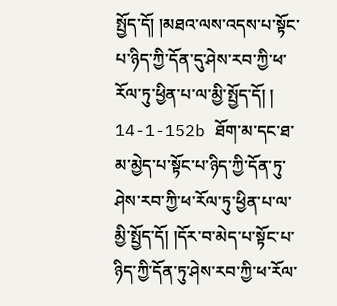སྤྱོད་དོ། །མཐའ་ལས་འདས་པ་སྟོང་པ་ཉིད་ཀྱི་དོན་དུ་ཤེས་རབ་ཀྱི་ཕ་རོལ་ཏུ་ཕྱིན་པ་ལ་མྱི་སྤྱོད་དོ། ། 14-1-152b ཐོག་མ་དང་ཐ་མ་མྱེད་པ་སྟོང་པ་ཉིད་ཀྱི་དོན་ཏུ་ཤེས་རབ་ཀྱི་ཕ་རོལ་ཏུ་ཕྱིན་པ་ལ་མྱི་སྤྱོད་དོ། །དོར་བ་མེད་པ་སྟོང་པ་ཉིད་ཀྱི་དོན་ཏུ་ཤེས་རབ་ཀྱི་ཕ་རོལ་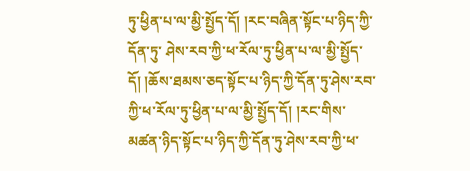ཏུ་ཕྱིན་པ་ལ་མྱི་སྤྱོད་དོ། །རང་བཞིན་སྟོང་པ་ཉིད་ཀྱི་དོན་ཏུ་ ཤེས་རབ་ཀྱི་ཕ་རོལ་ཏུ་ཕྱིན་པ་ལ་མྱི་སྤྱོད་དོ། །ཆོས་ཐམས་ཅད་སྟོང་པ་ཉིད་ཀྱི་དོན་ཏུ་ཤེས་རབ་ཀྱི་ཕ་རོལ་ཏུ་ཕྱིན་པ་ལ་མྱི་སྤྱོད་དོ། །རང་གིས་མཚན་ཉིད་སྟོང་པ་ཉིད་ཀྱི་དོན་ཏུ་ཤེས་རབ་ཀྱི་ཕ་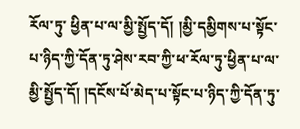རོལ་ཏུ་ ཕྱིན་པ་ལ་མྱི་སྤྱོད་དོ། །མྱི་དམྱིགས་པ་སྟོང་པ་ཉིད་ཀྱི་དོན་ཏུ་ཤེས་རབ་ཀྱི་ཕ་རོལ་ཏུ་ཕྱིན་པ་ལ་མྱི་སྤྱོད་དོ། །དངོས་པོ་མེད་པ་སྟོང་པ་ཉིད་ཀྱི་དོན་ཏུ་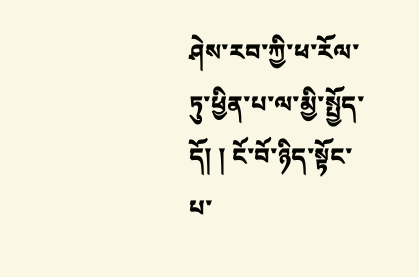ཤེས་རབ་ཀྱི་ཕ་རོལ་ཏུ་ཕྱིན་པ་ལ་མྱི་སྤྱོད་དོ། ། ངོ་བོ་ཉིད་སྟོང་པ་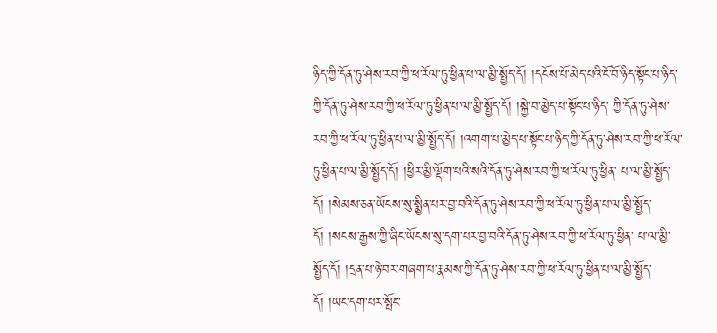ཉིད་ཀྱི་དོན་ཏུ་ཤེས་རབ་ཀྱི་ཕ་རོལ་ཏུ་ཕྱིན་པ་ལ་མྱི་སྤྱོད་དོ། །དངོས་པོ་མེད་པའི་ངོ་བོ་ཉིད་སྟོང་པ་ཉིད་ཀྱི་དོན་ཏུ་ཤེས་རབ་ཀྱི་ཕ་རོལ་ཏུ་ཕྱིན་པ་ལ་མྱི་སྤྱོད་དོ། །སྐྱེ་བ་མྱེད་པ་སྟོང་པ་ཉིད་ ཀྱི་དོན་ཏུ་ཤེས་རབ་ཀྱི་ཕ་རོལ་ཏུ་ཕྱིན་པ་ལ་མྱི་སྤྱོད་དོ། །འགག་པ་མྱེད་པ་སྟོང་པ་ཉིད་ཀྱི་དོན་ཏུ་ཤེས་རབ་ཀྱི་ཕ་རོལ་ཏུ་ཕྱིན་པ་ལ་མྱི་སྤྱོད་དོ། །ཕྱིར་མྱི་ལྡོག་པའི་སའི་དོན་ཏུ་ཤེས་རབ་ཀྱི་ཕ་རོལ་ཏུ་ཕྱིན་ པ་ལ་མྱི་སྤྱོད་དོ། །སེམས་ཅན་ཡོངས་སུ་སྨྱིན་པར་བྱ་བའི་དོན་ཏུ་ཤེས་རབ་ཀྱི་ཕ་རོལ་ཏུ་ཕྱིན་པ་ལ་མྱི་སྤྱོད་དོ། །སངས་རྒྱས་ཀྱི་ཞིང་ཡོངས་སུ་དག་པར་བྱ་བའི་དོན་ཏུ་ཤེས་རབ་ཀྱི་ཕ་རོལ་ཏུ་ཕྱིན་ པ་ལ་མྱི་སྤྱོད་དོ། །དྲན་པ་ཉེ་བར་གཞག་པ་རྣམས་ཀྱི་དོན་ཏུ་ཤེས་རབ་ཀྱི་ཕ་རོལ་ཏུ་ཕྱིན་པ་ལ་མྱི་སྤྱོད་དོ། །ཡང་དག་པར་སྤོང་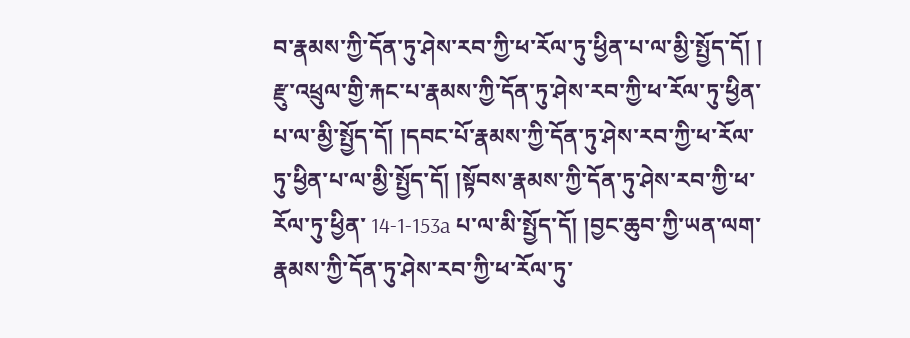བ་རྣམས་ཀྱི་དོན་ཏུ་ཤེས་རབ་ཀྱི་ཕ་རོལ་ཏུ་ཕྱིན་པ་ལ་མྱི་སྤྱོད་དོ། ། རྫུ་འཕྲུལ་གྱི་རྐང་པ་རྣམས་ཀྱི་དོན་ཏུ་ཤེས་རབ་ཀྱི་ཕ་རོལ་ཏུ་ཕྱིན་པ་ལ་མྱི་སྤྱོད་དོ། །དབང་པོ་རྣམས་ཀྱི་དོན་ཏུ་ཤེས་རབ་ཀྱི་ཕ་རོལ་ཏུ་ཕྱིན་པ་ལ་མྱི་སྤྱོད་དོ། །སྟོབས་རྣམས་ཀྱི་དོན་ཏུ་ཤེས་རབ་ཀྱི་ཕ་རོལ་ཏུ་ཕྱིན་ 14-1-153a པ་ལ་མི་སྤྱོད་དོ། །བྱང་ཆུབ་ཀྱི་ཡན་ལག་རྣམས་ཀྱི་དོན་ཏུ་ཤེས་རབ་ཀྱི་ཕ་རོལ་ཏུ་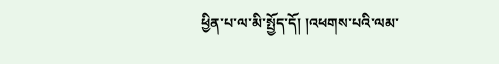ཕྱིན་པ་ལ་མི་སྤྱོད་དོ། །འཕགས་པའི་ལམ་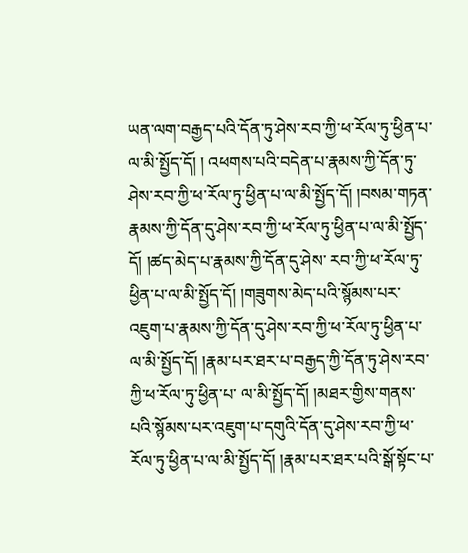ཡན་ལག་བརྒྱད་པའི་དོན་ཏུ་ཤེས་རབ་ཀྱི་ཕ་རོལ་ཏུ་ཕྱིན་པ་ལ་མི་སྤྱོད་དོ། ། འཕགས་པའི་བདེན་པ་རྣམས་ཀྱི་དོན་ཏུ་ཤེས་རབ་ཀྱི་ཕ་རོལ་ཏུ་ཕྱིན་པ་ལ་མི་སྤྱོད་དོ། །བསམ་གཏན་རྣམས་ཀྱི་དོན་དུ་ཤེས་རབ་ཀྱི་ཕ་རོལ་ཏུ་ཕྱིན་པ་ལ་མི་སྤྱོད་དོ། །ཚད་མེད་པ་རྣམས་ཀྱི་དོན་དུ་ཤེས་ རབ་ཀྱི་ཕ་རོལ་ཏུ་ཕྱིན་པ་ལ་མི་སྤྱོད་དོ། །གཟུགས་མེད་པའི་སྙོམས་པར་འཇུག་པ་རྣམས་ཀྱི་དོན་དུ་ཤེས་རབ་ཀྱི་ཕ་རོལ་ཏུ་ཕྱིན་པ་ལ་མི་སྤྱོད་དོ། །རྣམ་པར་ཐར་པ་བརྒྱད་ཀྱི་དོན་ཏུ་ཤེས་རབ་ཀྱི་ཕ་རོལ་ཏུ་ཕྱིན་པ་ ལ་མི་སྤྱོད་དོ། །མཐར་གྱིས་གནས་པའི་སྙོམས་པར་འཇུག་པ་དགུའི་དོན་དུ་ཤེས་རབ་ཀྱི་ཕ་རོལ་ཏུ་ཕྱིན་པ་ལ་མི་སྤྱོད་དོ། །རྣམ་པར་ཐར་པའི་སྒོ་སྟོང་པ་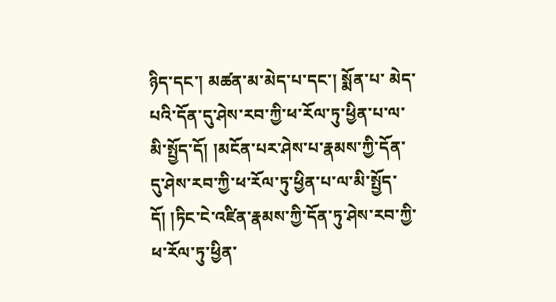ཉིད་དང་། མཚན་མ་མེད་པ་དང་། སྨོན་པ་ མེད་པའི་དོན་དུ་ཤེས་རབ་ཀྱི་ཕ་རོལ་ཏུ་ཕྱིན་པ་ལ་མི་སྤྱོད་དོ། །མངོན་པར་ཤེས་པ་རྣམས་ཀྱི་དོན་དུ་ཤེས་རབ་ཀྱི་ཕ་རོལ་ཏུ་ཕྱིན་པ་ལ་མི་སྤྱོད་དོ། །ཏིང་ངེ་འཛིན་རྣམས་ཀྱི་དོན་ཏུ་ཤེས་རབ་ཀྱི་ཕ་རོལ་ཏུ་ཕྱིན་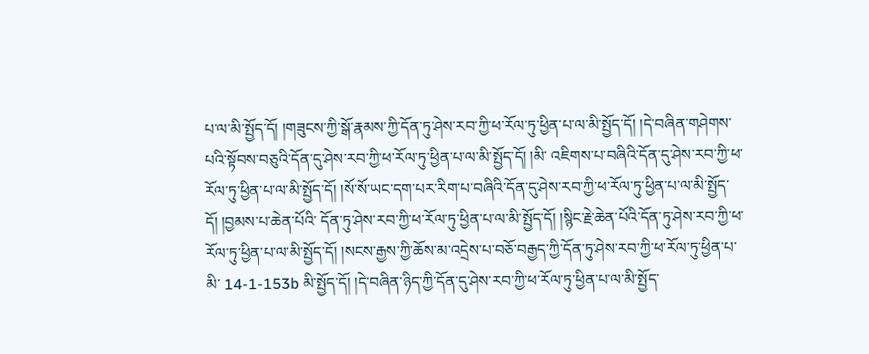པ་ལ་མི་སྤྱོད་དོ། །གཟུངས་ཀྱི་སྒོ་རྣམས་ཀྱི་དོན་ཏུ་ཤེས་རབ་ཀྱི་ཕ་རོལ་ཏུ་ཕྱིན་པ་ལ་མི་སྤྱོད་དོ། །དེ་བཞིན་གཤེགས་པའི་སྟོབས་བཅུའི་དོན་དུ་ཤེས་རབ་ཀྱི་ཕ་རོལ་ཏུ་ཕྱིན་པ་ལ་མི་སྤྱོད་དོ། །མི་ འཇིགས་པ་བཞིའི་དོན་དུ་ཤེས་རབ་ཀྱི་ཕ་རོལ་ཏུ་ཕྱིན་པ་ལ་མི་སྤྱོད་དོ། །སོ་སོ་ཡང་དག་པར་རིག་པ་བཞིའི་དོན་དུ་ཤེས་རབ་ཀྱི་ཕ་རོལ་ཏུ་ཕྱིན་པ་ལ་མི་སྤྱོད་དོ། །བྱམས་པ་ཆེན་པོའི་ དོན་ཏུ་ཤེས་རབ་ཀྱི་ཕ་རོལ་ཏུ་ཕྱིན་པ་ལ་མི་སྤྱོད་དོ། །སྙིང་རྗེ་ཆེན་པོའི་དོན་ཏུ་ཤེས་རབ་ཀྱི་ཕ་རོལ་ཏུ་ཕྱིན་པ་ལ་མི་སྤྱོད་དོ། །སངས་རྒྱས་ཀྱི་ཆོས་མ་འདྲེས་པ་བཅོ་བརྒྱད་ཀྱི་དོན་ཏུ་ཤེས་རབ་ཀྱི་ཕ་རོལ་ཏུ་ཕྱིན་པ་མི་ 14-1-153b མི་སྤྱོད་དོ། །དེ་བཞིན་ཉིད་ཀྱི་དོན་དུ་ཤེས་རབ་ཀྱི་ཕ་རོལ་ཏུ་ཕྱིན་པ་ལ་མི་སྤྱོད་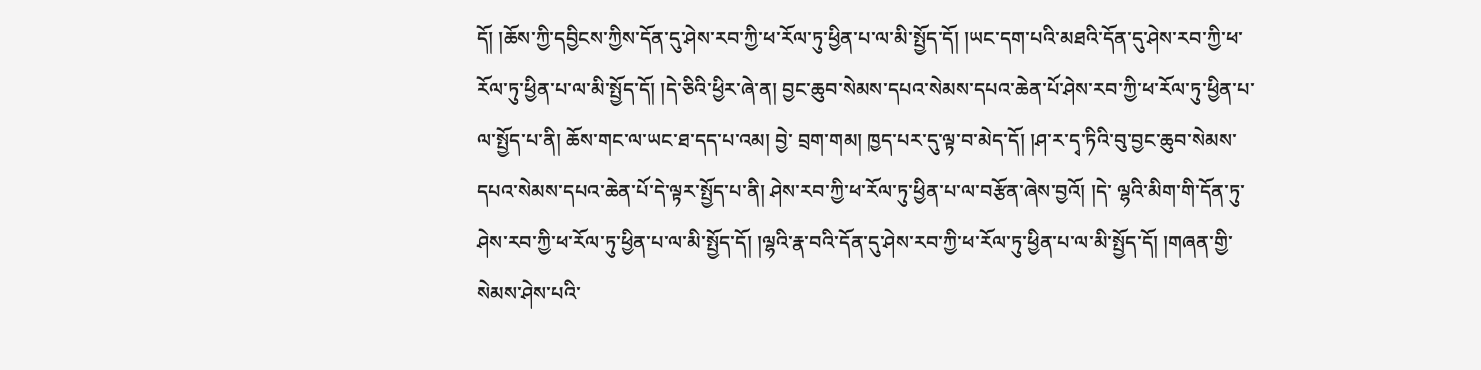དོ། །ཆོས་ཀྱི་དབྱིངས་ཀྱིས་དོན་དུ་ཤེས་རབ་ཀྱི་ཕ་རོལ་ཏུ་ཕྱིན་པ་ལ་མི་སྤྱོད་དོ། །ཡང་དག་པའི་མཐའི་དོན་དུ་ཤེས་རབ་ཀྱི་ཕ་ རོལ་ཏུ་ཕྱིན་པ་ལ་མི་སྤྱོད་དོ། །དེ་ཅིའི་ཕྱིར་ཞེ་ན། བྱང་ཆུབ་སེམས་དཔའ་སེམས་དཔའ་ཆེན་པོ་ཤེས་རབ་ཀྱི་ཕ་རོལ་ཏུ་ཕྱིན་པ་ལ་སྤྱོད་པ་ནི། ཆོས་གང་ལ་ཡང་ཐ་དད་པ་འམ། བྱེ་ བྲག་གམ། ཁྱད་པར་དུ་ལྟ་བ་མེད་དོ། །ཤ་ར་དྭ་ཏིའི་བུ་བྱང་ཆུབ་སེམས་དཔའ་སེམས་དཔའ་ཆེན་པོ་དེ་ལྟར་སྤྱོད་པ་ནི། ཤེས་རབ་ཀྱི་ཕ་རོལ་ཏུ་ཕྱིན་པ་ལ་བརྩོན་ཞེས་བྱའོ། །དེ་ ལྷའི་མིག་གི་དོན་ཏུ་ཤེས་རབ་ཀྱི་ཕ་རོལ་ཏུ་ཕྱིན་པ་ལ་མི་སྤྱོད་དོ། །ལྷའི་རྣ་བའི་དོན་དུ་ཤེས་རབ་ཀྱི་ཕ་རོལ་ཏུ་ཕྱིན་པ་ལ་མི་སྤྱོད་དོ། །གཞན་གྱི་སེམས་ཤེས་པའི་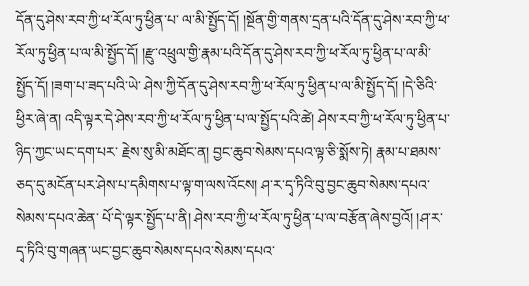དོན་དུ་ཤེས་རབ་ཀྱི་ཕ་རོལ་ཏུ་ཕྱིན་པ་ ལ་མི་སྤྱོད་དོ། །སྔོན་གྱི་གནས་དྲན་པའི་དོན་དུ་ཤེས་རབ་ཀྱི་ཕ་རོལ་ཏུ་ཕྱིན་པ་ལ་མི་སྤྱོད་དོ། །རྫུ་འཕྲུལ་གྱི་རྣམ་པའི་དོན་དུ་ཤེས་རབ་ཀྱི་ཕ་རོལ་ཏུ་ཕྱིན་པ་ལ་མི་སྤྱོད་དོ། །ཟག་པ་ཟད་པའི་ཡེ་ ཤེས་ཀྱི་དོན་དུ་ཤེས་རབ་ཀྱི་ཕ་རོལ་ཏུ་ཕྱིན་པ་ལ་མི་སྤྱོད་དོ། །དེ་ཅིའི་ཕྱིར་ཞེ་ན། འདི་ལྟར་དེ་ཤེས་རབ་ཀྱི་ཕ་རོལ་ཏུ་ཕྱིན་པ་ལ་སྤྱོད་པའི་ཚེ། ཤེས་རབ་ཀྱི་ཕ་རོལ་ཏུ་ཕྱིན་པ་ཉིད་ཀྱང་ཡང་དག་པར་ རྗེས་སུ་མི་མཐོང་ན། བྱང་ཆུབ་སེམས་དཔའ་ལྟ་ཅི་སྨོས་ཏེ། རྣམ་པ་ཐམས་ཅད་དུ་མངོན་པར་ཤེས་པ་དམིགས་པ་ལྟ་ག་ལས་འོངས། ཤ་ར་དྭ་ཏིའི་བུ་བྱང་ཆུབ་སེམས་དཔའ་སེམས་དཔའ་ཆེན་ པོ་དེ་ལྟར་སྤྱོད་པ་ནི། ཤེས་རབ་ཀྱི་ཕ་རོལ་ཏུ་ཕྱིན་པ་ལ་བརྩོན་ཞེས་བྱའོ། །ཤ་ར་དྭ་ཏིའི་བུ་གཞན་ཡང་བྱང་ཆུབ་སེམས་དཔའ་སེམས་དཔའ་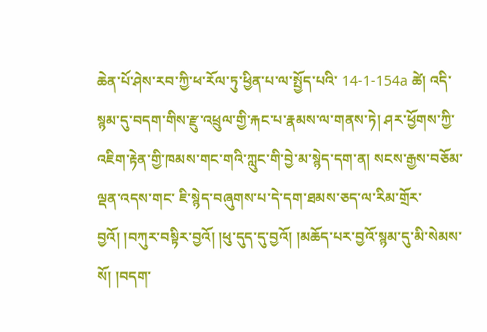ཆེན་པོ་ཤེས་རབ་ཀྱི་ཕ་རོལ་ཏུ་ཕྱིན་པ་ལ་སྤྱོད་པའི་ 14-1-154a ཚེ། འདི་སྙམ་དུ་བདག་གིས་རྫུ་འཕྲུལ་གྱི་རྐང་པ་རྣམས་ལ་གནས་ཏེ། ཤར་ཕྱོགས་ཀྱི་འཇིག་རྟེན་གྱི་ཁམས་གང་གའི་ཀླུང་གི་བྱེ་མ་སྙེད་དག་ན། སངས་རྒྱས་བཅོམ་ལྡན་འདས་གང་ ཇི་སྙེད་བཞུགས་པ་དེ་དག་ཐམས་ཅད་ལ་རིམ་གྲོར་བྱའོ། །བཀུར་བསྟིར་བྱའོ། །ཕུ་དུད་དུ་བྱའོ། །མཆོད་པར་བྱའོ་སྙམ་དུ་མི་སེམས་སོ། །བདག་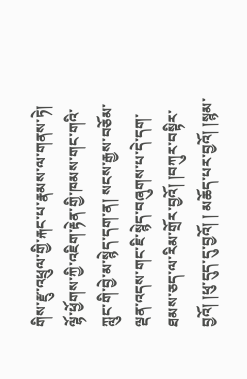གིས་རྫུ་འཕྲུལ་གྱི་རྐང་པ་རྣམས་ལ་གནས་ཏེ། ལྷོ་ཕྱོགས་ཀྱི་འཇིག་རྟེན་གྱི་ཁམས་གང་གའི་ཀླུང་གི་བྱེ་མ་སྙེད་དག་ན། སངས་རྒྱས་བཅོམ་ལྡན་འདས་གང་ཇི་སྙེད་བཞུགས་པ་དེ་དག་ཐམས་ཅད་ལ་རིམ་གྲོར་བྱའོ། །བཀུར་བསྟིར་བྱའོ། །ཕུ་དུད་དུ་བྱའོ། ། མཆོད་པར་བྱའོ། །སྙམ་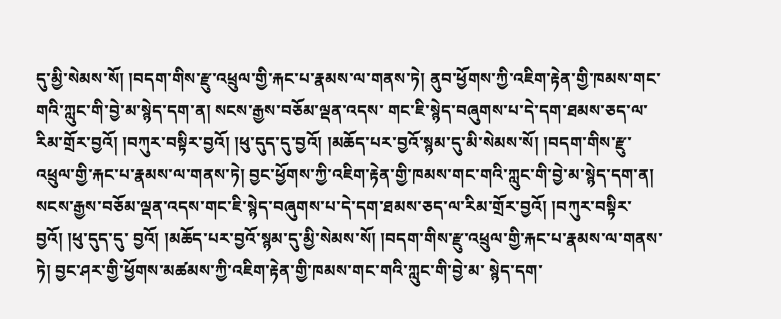དུ་མྱི་སེམས་སོ། །བདག་གིས་རྫུ་འཕྲུལ་གྱི་རྐང་པ་རྣམས་ལ་གནས་ཏེ། ནུབ་ཕྱོགས་ཀྱི་འཇིག་རྟེན་གྱི་ཁམས་གང་གའི་ཀླུང་གི་བྱེ་མ་སྙེད་དག་ན། སངས་རྒྱས་བཅོམ་ལྡན་འདས་ གང་ཇི་སྙེད་བཞུགས་པ་དེ་དག་ཐམས་ཅད་ལ་རིམ་གྲོར་བྱའོ། །བཀུར་བསྟིར་བྱའོ། །ཕུ་དུད་དུ་བྱའོ། །མཆོད་པར་བྱའོ་སྙམ་དུ་མི་སེམས་སོ། །བདག་གིས་རྫུ་འཕྲུལ་གྱི་རྐང་པ་རྣམས་ལ་གནས་ཏེ། བྱང་ཕྱོགས་ཀྱི་འཇིག་རྟེན་གྱི་ཁམས་གང་གའི་ཀླུང་གི་བྱེ་མ་སྙེད་དག་ན། སངས་རྒྱས་བཅོམ་ལྡན་འདས་གང་ཇི་སྙེད་བཞུགས་པ་དེ་དག་ཐམས་ཅད་ལ་རིམ་གྲོར་བྱའོ། །བཀུར་བསྟིར་བྱའོ། །ཕུ་དུད་དུ་ བྱའོ། །མཆོད་པར་བྱའོ་སྙམ་དུ་མྱི་སེམས་སོ། །བདག་གིས་རྫུ་འཕྲུལ་གྱི་རྐང་པ་རྣམས་ལ་གནས་ཏེ། བྱང་ཤར་གྱི་ཕྱོགས་མཚམས་ཀྱི་འཇིག་རྟེན་གྱི་ཁམས་གང་གའི་ཀླུང་གི་བྱེ་མ་ སྙེད་དག་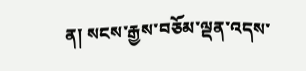ན། སངས་རྒྱས་བཅོམ་ལྡན་འདས་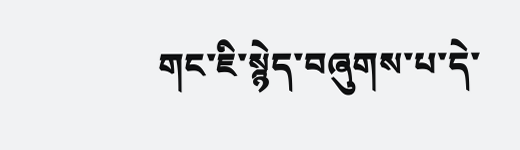གང་ཇི་སྙེད་བཞུགས་པ་དེ་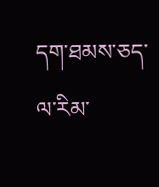དག་ཐམས་ཅད་ལ་རིམ་